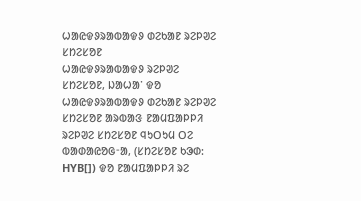ᱦᱟᱭᱫᱽᱨᱟᱵᱟᱫᱽ ᱰᱮᱠᱟᱱ ᱨᱮᱞᱣᱮ ᱥᱴᱮᱥᱚᱱ
ᱦᱟᱭᱫᱽᱨᱟᱵᱟᱫᱽ ᱨᱮᱞᱣᱮ ᱥᱴᱮᱥᱚᱱ, ᱡᱟᱦᱟᱸ ᱫᱚ ᱦᱟᱭᱫᱽᱨᱟᱵᱟᱫᱽ ᱰᱮᱠᱟᱱ ᱨᱮᱞᱣᱮ ᱥᱴᱮᱥᱚᱱ ᱟᱨᱵᱟᱝ ᱱᱟᱢᱯᱟᱞᱞᱤ ᱨᱮᱞᱣᱮ ᱥᱴᱮᱥᱚᱱ ᱧᱩᱛᱩᱢ ᱛᱮ ᱵᱟᱰᱟᱭᱚᱜᱼᱟ, (ᱥᱴᱮᱥᱚᱱ ᱠᱳᱰ: HYB[]) ᱫᱚ ᱱᱟᱢᱯᱟᱞᱞᱤ ᱨᱮ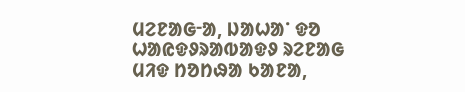ᱢᱮᱱᱟᱜᱼᱟ, ᱡᱟᱦᱟᱸ ᱫᱚ ᱦᱟᱭᱫᱽᱨᱟᱵᱟᱫᱽ ᱨᱮᱱᱟᱜ ᱢᱤᱫ ᱴᱚᱴᱷᱟ ᱠᱟᱱᱟ,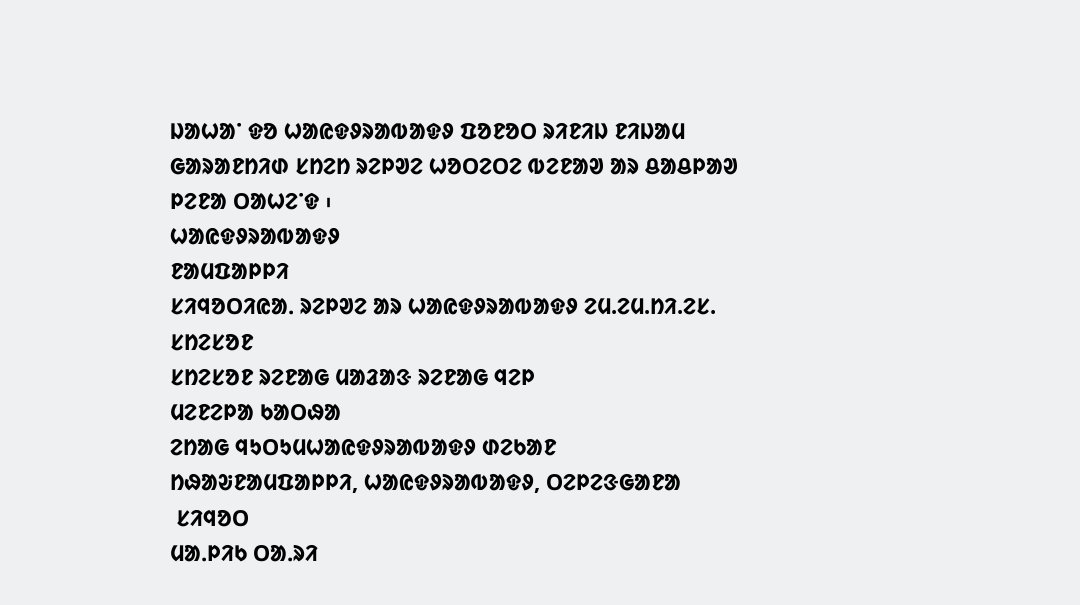ᱡᱟᱦᱟᱸ ᱫᱚ ᱦᱟᱭᱫᱽᱨᱟᱵᱟᱫᱽ ᱯᱚᱱᱚᱛ ᱨᱤᱱᱤᱡ ᱱᱤᱡᱟᱢ ᱜᱟᱨᱟᱱᱴᱤᱰ ᱥᱴᱮᱴ ᱨᱮᱞᱣᱮ ᱦᱚᱛᱮᱛᱮ ᱵᱮᱱᱟᱣ ᱟᱨ ᱪᱟᱪᱞᱟᱣ ᱞᱮᱱᱟ ᱛᱟᱦᱮᱸᱫ ᱾
ᱦᱟᱭᱫᱽᱨᱟᱵᱟᱫᱽ
ᱱᱟᱢᱯᱟᱞᱞᱤ
ᱥᱤᱧᱚᱛᱤᱭᱟᱹ ᱨᱮᱞᱣᱮ ᱟᱨ ᱦᱟᱭᱫᱽᱨᱟᱵᱟᱫᱽ ᱮᱢ.ᱮᱢ.ᱴᱤ.ᱮᱥ. ᱥᱴᱮᱥᱚᱱ
ᱥᱴᱮᱥᱚᱱ ᱨᱮᱱᱟᱜ ᱢᱟᱲᱟᱝ ᱨᱮᱱᱟᱜ ᱧᱮᱞ
ᱢᱮᱱᱮᱞᱟ ᱠᱟᱛᱷᱟ
ᱮᱴᱟᱜ ᱧᱩᱛᱩᱢᱦᱟᱭᱫᱽᱨᱟᱵᱟᱫᱽ ᱰᱮᱠᱟᱱ
ᱴᱷᱟᱶᱱᱟᱢᱯᱟᱞᱞᱤ, ᱦᱟᱭᱫᱽᱨᱟᱵᱟᱫᱽ, ᱛᱮᱞᱮᱝᱜᱟᱱᱟ
 ᱥᱤᱧᱚᱛ
ᱢᱟᱹᱞᱤᱠ ᱛᱟᱹᱨᱤ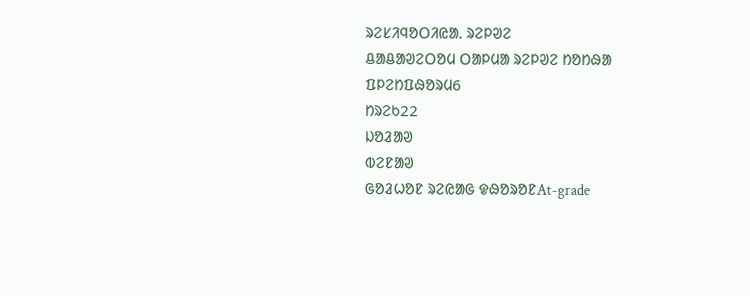ᱨᱮᱥᱤᱧᱚᱛᱤᱭᱟᱹ ᱨᱮᱞᱣᱮ
ᱪᱟᱪᱟᱣᱮᱛᱚᱢ ᱛᱟᱞᱢᱟ ᱨᱮᱞᱣᱮ ᱴᱚᱴᱷᱟ
ᱯᱞᱮᱴᱯᱷᱚᱨᱢ6
ᱴᱨᱮᱠ22
ᱡᱚᱲᱟᱣ
ᱵᱮᱱᱟᱣ
ᱜᱚᱲᱦᱚᱱ ᱨᱮᱭᱟᱜ ᱫᱷᱚᱨᱚᱱAt-grade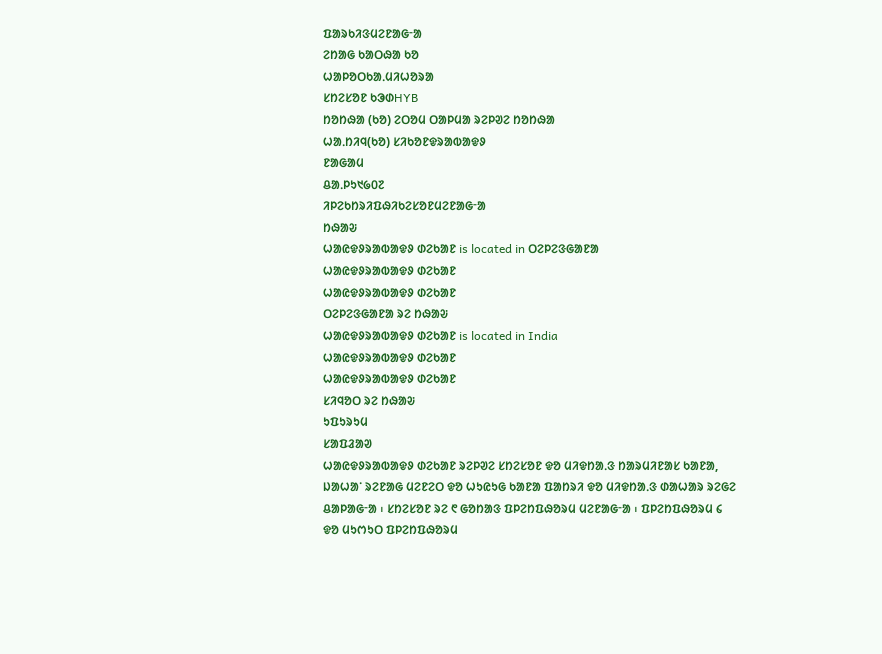ᱯᱟᱨᱠᱤᱝᱢᱮᱱᱟᱜᱼᱟ
ᱮᱴᱟᱜ ᱠᱟᱛᱷᱟ ᱠᱚ
ᱦᱟᱞᱚᱛᱠᱟᱹᱢᱤᱦᱚᱨᱟ
ᱥᱴᱮᱥᱚᱱ ᱠᱳᱰHYB
ᱴᱚᱴᱷᱟ (ᱠᱚ) ᱮᱛᱚᱢ ᱛᱟᱞᱢᱟ ᱨᱮᱞᱣᱮ ᱴᱚᱴᱷᱟ
ᱦᱟᱹᱴᱤᱧ(ᱠᱚ) ᱥᱤᱠᱚᱱᱫᱨᱟᱵᱟᱫᱽ
ᱱᱟᱜᱟᱢ
ᱪᱟᱹᱞᱩ᱑᱙᱐᱗
ᱤᱞᱮᱠᱴᱨᱤᱯᱷᱤᱠᱮᱥᱚᱱᱢᱮᱱᱟᱜᱼᱟ
ᱴᱷᱟᱶ
ᱦᱟᱭᱫᱽᱨᱟᱵᱟᱫᱽ ᱰᱮᱠᱟᱱ is located in ᱛᱮᱞᱮᱝᱜᱟᱱᱟ
ᱦᱟᱭᱫᱽᱨᱟᱵᱟᱫᱽ ᱰᱮᱠᱟᱱ
ᱦᱟᱭᱫᱽᱨᱟᱵᱟᱫᱽ ᱰᱮᱠᱟᱱ
ᱛᱮᱞᱮᱝᱜᱟᱱᱟ ᱨᱮ ᱴᱷᱟᱶ
ᱦᱟᱭᱫᱽᱨᱟᱵᱟᱫᱽ ᱰᱮᱠᱟᱱ is located in India
ᱦᱟᱭᱫᱽᱨᱟᱵᱟᱫᱽ ᱰᱮᱠᱟᱱ
ᱦᱟᱭᱫᱽᱨᱟᱵᱟᱫᱽ ᱰᱮᱠᱟᱱ
ᱥᱤᱧᱚᱛ ᱨᱮ ᱴᱷᱟᱶ
ᱩᱯᱩᱨᱩᱢ
ᱥᱟᱯᱲᱟᱣ
ᱦᱟᱭᱫᱽᱨᱟᱵᱟᱫᱽ ᱰᱮᱠᱟᱱ ᱨᱮᱞᱣᱮ ᱥᱴᱮᱥᱚᱱ ᱫᱚ ᱢᱤᱫᱴᱟᱹᱝ ᱴᱟᱨᱢᱤᱱᱟᱥ ᱠᱟᱱᱟ, ᱡᱟᱦᱟᱸ ᱨᱮᱱᱟᱜ ᱢᱮᱱᱮᱛ ᱫᱚ ᱦᱩᱭᱩᱜ ᱠᱟᱱᱟ ᱯᱟᱴᱨᱤ ᱫᱚ ᱢᱤᱫᱴᱟᱹᱝ ᱰᱟᱦᱟᱨ ᱨᱮᱜᱮ ᱪᱟᱞᱟᱜᱼᱟ ᱾ ᱥᱴᱮᱥᱚᱱ ᱨᱮ ᱖ ᱜᱚᱴᱟᱝ ᱯᱞᱮᱴᱯᱷᱚᱨᱢ ᱢᱮᱱᱟᱜᱼᱟ ᱾ ᱯᱞᱮᱴᱯᱷᱚᱨᱢ ᱔ ᱫᱚ ᱢᱩᱬᱩᱛ ᱯᱞᱮᱴᱯᱷᱚᱨᱢ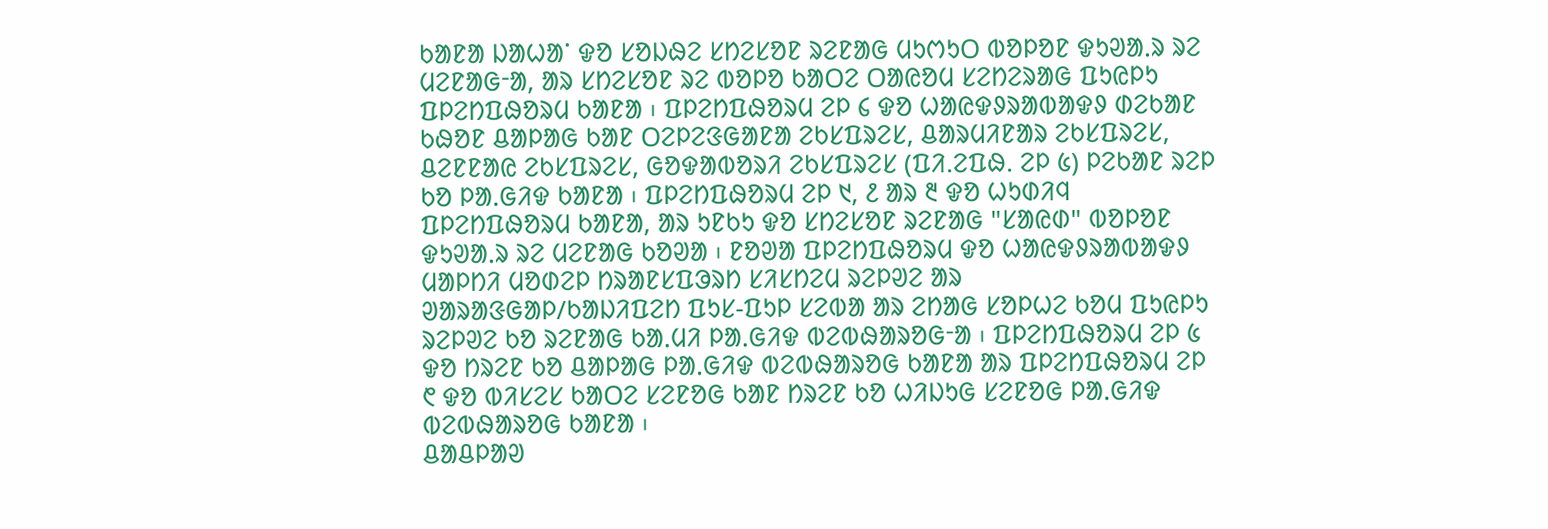ᱠᱟᱱᱟ ᱡᱟᱦᱟᱸ ᱫᱚ ᱥᱚᱡᱷᱮ ᱥᱴᱮᱥᱚᱱ ᱨᱮᱱᱟᱜ ᱢᱩᱬᱩᱛ ᱵᱚᱞᱚᱱ ᱫᱩᱣᱟᱹᱨ ᱨᱮ ᱢᱮᱱᱟᱜᱼᱟ, ᱟᱨ ᱥᱴᱮᱥᱚᱱ ᱨᱮ ᱵᱚᱞᱚ ᱠᱟᱛᱮ ᱛᱟᱭᱚᱢ ᱥᱮᱴᱮᱨᱟᱜ ᱯᱩᱭᱞᱩ ᱯᱞᱮᱴᱯᱷᱚᱨᱢ ᱠᱟᱱᱟ ᱾ ᱯᱞᱮᱴᱯᱷᱚᱨᱢ ᱮᱞ ᱔ ᱫᱚ ᱦᱟᱭᱫᱽᱨᱟᱵᱟᱫᱽ ᱰᱮᱠᱟᱱ ᱠᱷᱚᱱ ᱪᱟᱞᱟᱜ ᱠᱟᱱ ᱛᱮᱞᱮᱝᱜᱟᱱᱟ ᱮᱠᱥᱯᱨᱮᱥ, ᱪᱟᱨᱢᱤᱱᱟᱨ ᱮᱠᱥᱯᱨᱮᱥ, ᱪᱮᱱᱱᱟᱭ ᱮᱠᱥᱯᱨᱮᱥ, ᱜᱚᱫᱟᱵᱚᱨᱤ ᱮᱠᱥᱯᱨᱮᱥ (ᱯᱤ.ᱮᱯᱷ. ᱮᱞ ᱕) ᱞᱮᱠᱟᱱ ᱨᱮᱞ ᱠᱚ ᱞᱟᱹᱜᱤᱫ ᱠᱟᱱᱟ ᱾ ᱯᱞᱮᱴᱯᱷᱚᱨᱢ ᱮᱞ ᱑, ᱒ ᱟᱨ ᱓ ᱫᱚ ᱦᱩᱰᱤᱧ ᱯᱞᱮᱴᱯᱷᱚᱨᱢ ᱠᱟᱱᱟ, ᱟᱨ ᱩᱱᱠᱩ ᱫᱚ ᱥᱴᱮᱥᱚᱱ ᱨᱮᱱᱟᱜ "ᱥᱟᱭᱰ" ᱵᱚᱞᱚᱱ ᱫᱩᱣᱟᱹᱨ ᱨᱮ ᱢᱮᱱᱟᱜ ᱠᱚᱣᱟ ᱾ ᱱᱚᱣᱟ ᱯᱞᱮᱴᱯᱷᱚᱨᱢ ᱫᱚ ᱦᱟᱭᱫᱽᱨᱟᱵᱟᱫᱽ ᱢᱟᱞᱴᱤ ᱢᱚᱰᱮᱞ ᱴᱨᱟᱱᱥᱯᱳᱨᱴ ᱥᱤᱥᱴᱮᱢ ᱨᱮᱞᱣᱮ ᱟᱨ ᱣᱟᱨᱟᱝᱜᱟᱞ/ᱠᱟᱡᱤᱯᱮᱴ ᱯᱩᱥ-ᱯᱩᱞ ᱥᱮᱵᱟ ᱟᱨ ᱮᱴᱟᱜ ᱥᱚᱞᱦᱮ ᱠᱚᱢ ᱯᱩᱭᱞᱩ ᱨᱮᱞᱣᱮ ᱠᱚ ᱨᱮᱱᱟᱜ ᱠᱟᱹᱢᱤ ᱞᱟᱹᱜᱤᱫ ᱵᱮᱵᱷᱟᱨᱚᱜᱼᱟ ᱾ ᱯᱞᱮᱴᱯᱷᱚᱨᱢ ᱮᱞ ᱕ ᱫᱚ ᱴᱨᱮᱱ ᱠᱚ ᱪᱟᱞᱟᱜ ᱞᱟᱹᱜᱤᱫ ᱵᱮᱵᱷᱟᱨᱚᱜ ᱠᱟᱱᱟ ᱟᱨ ᱯᱞᱮᱴᱯᱷᱚᱨᱢ ᱮᱞ ᱖ ᱫᱚ ᱵᱤᱥᱮᱥ ᱠᱟᱛᱮ ᱥᱮᱱᱚᱜ ᱠᱟᱱ ᱴᱨᱮᱱ ᱠᱚ ᱦᱤᱡᱩᱜ ᱥᱮᱱᱚᱜ ᱞᱟᱹᱜᱤᱫ ᱵᱮᱵᱷᱟᱨᱚᱜ ᱠᱟᱱᱟ ᱾
ᱪᱟᱪᱞᱟᱣ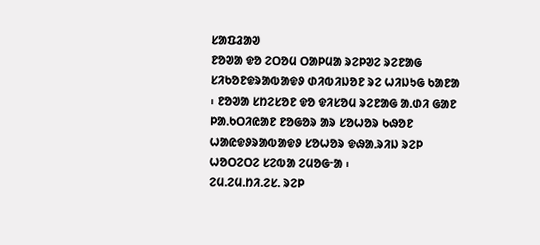ᱥᱟᱯᱲᱟᱣ
ᱱᱚᱣᱟ ᱫᱚ ᱮᱛᱚᱢ ᱛᱟᱞᱢᱟ ᱨᱮᱞᱣᱮ ᱨᱮᱱᱟᱜ ᱥᱤᱠᱚᱱᱫᱨᱟᱵᱟᱫᱽ ᱰᱤᱵᱤᱡᱚᱱ ᱨᱮ ᱦᱤᱡᱩᱜ ᱠᱟᱱᱟ ᱾ ᱱᱚᱣᱟ ᱥᱴᱮᱥᱚᱱ ᱫᱚ ᱫᱤᱥᱚᱢ ᱨᱮᱱᱟᱜ ᱟᱹᱰᱤ ᱜᱟᱱ ᱞᱟᱹᱠᱛᱤᱭᱟᱱ ᱱᱚᱜᱚᱨ ᱟᱨ ᱥᱚᱦᱚᱨ ᱠᱷᱚᱱ ᱦᱟᱭᱫᱽᱨᱟᱵᱟᱫᱽ ᱥᱚᱦᱚᱨ ᱫᱷᱟᱹᱨᱤᱡ ᱨᱮᱞ ᱦᱚᱛᱮᱛᱮ ᱥᱮᱵᱟ ᱮᱢᱚᱜᱼᱟ ᱾
ᱮᱢ.ᱮᱢ.ᱴᱤ.ᱮᱥ. ᱨᱮᱞ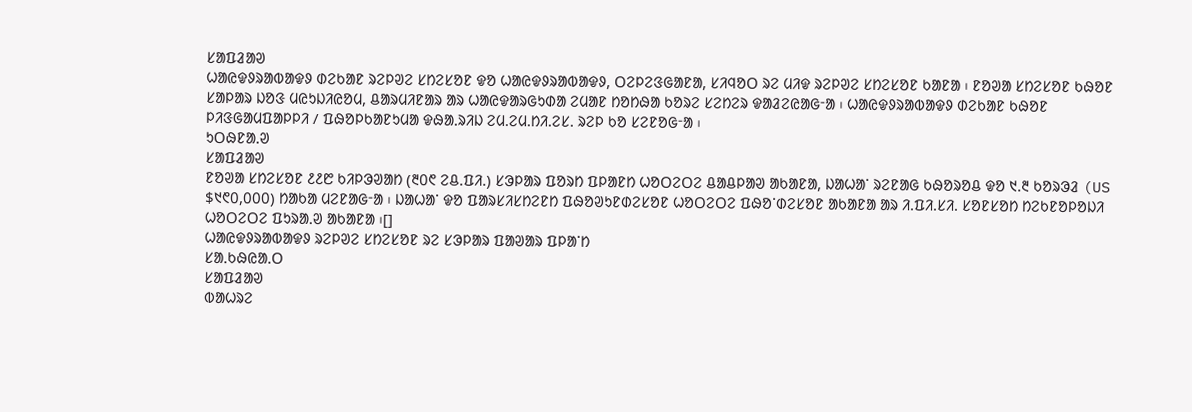ᱥᱟᱯᱲᱟᱣ
ᱦᱟᱭᱫᱽᱨᱟᱵᱟᱫᱽ ᱰᱮᱠᱟᱱ ᱨᱮᱞᱣᱮ ᱥᱴᱮᱥᱚᱱ ᱫᱚ ᱦᱟᱭᱫᱽᱨᱟᱵᱟᱫᱽ, ᱛᱮᱞᱮᱝᱜᱟᱱᱟ, ᱥᱤᱧᱚᱛ ᱨᱮ ᱢᱤᱫ ᱨᱮᱞᱣᱮ ᱥᱴᱮᱥᱚᱱ ᱠᱟᱱᱟ ᱾ ᱱᱚᱣᱟ ᱥᱴᱮᱥᱚᱱ ᱠᱷᱚᱱ ᱥᱟᱞᱟᱨ ᱡᱚᱝ ᱢᱭᱩᱡᱤᱭᱚᱢ, ᱪᱟᱨᱢᱤᱱᱟᱨ ᱟᱨ ᱦᱟᱭᱫᱟᱨᱜᱩᱰᱟ ᱮᱢᱟᱱ ᱴᱚᱴᱷᱟ ᱠᱚᱨᱮ ᱥᱮᱴᱮᱨ ᱫᱟᱲᱮᱭᱟᱜᱼᱟ ᱾ ᱦᱟᱭᱫᱽᱨᱟᱵᱟᱫᱽ ᱰᱮᱠᱟᱱ ᱠᱷᱚᱱ ᱞᱤᱝᱜᱟᱢᱯᱟᱞᱞᱤ / ᱯᱷᱚᱞᱠᱟᱱᱩᱢᱟ ᱫᱷᱟᱹᱨᱤᱡ ᱮᱢ.ᱮᱢ.ᱴᱤ.ᱮᱥ. ᱨᱮᱞ ᱠᱚ ᱥᱮᱱᱚᱜᱼᱟ ᱾
ᱩᱛᱷᱱᱟᱹᱣ
ᱥᱟᱯᱲᱟᱣ
ᱱᱚᱣᱟ ᱥᱴᱮᱥᱚᱱ ᱒᱒᱘ ᱠᱤᱞᱳᱣᱟᱴ (᱓᱐᱖ ᱮᱪ.ᱯᱤ.) ᱥᱳᱞᱟᱨ ᱯᱚᱨᱴ ᱯᱞᱟᱱᱴ ᱦᱚᱛᱮᱛᱮ ᱪᱟᱪᱞᱟᱣ ᱟᱠᱟᱱᱟ, ᱡᱟᱦᱟᱸ ᱨᱮᱱᱟᱜ ᱠᱷᱚᱨᱚᱪ ᱫᱚ ᱑.᱓ ᱠᱚᱨᱳᱲ (US $᱑᱖᱐,᱐᱐᱐) ᱴᱟᱠᱟ ᱢᱮᱱᱟᱜᱼᱟ ᱾ ᱡᱟᱦᱟᱸ ᱫᱚ ᱯᱟᱨᱥᱤᱥᱴᱮᱱᱴ ᱯᱷᱚᱣᱩᱱᱰᱮᱥᱚᱱ ᱦᱚᱛᱮᱛᱮ ᱯᱷᱚᱸᱰᱮᱥᱚᱱ ᱟᱠᱟᱱᱟ ᱟᱨ ᱤ.ᱯᱤ.ᱥᱤ. ᱥᱚᱱᱥᱚᱴ ᱴᱮᱠᱱᱚᱞᱚᱡᱤ ᱦᱚᱛᱮᱛᱮ ᱯᱩᱨᱟᱹᱣ ᱟᱠᱟᱱᱟ ᱾[]
ᱦᱟᱭᱫᱽᱨᱟᱵᱟᱫᱽ ᱨᱮᱞᱣᱮ ᱥᱴᱮᱥᱚᱱ ᱨᱮ ᱥᱳᱞᱟᱨ ᱯᱟᱣᱟᱨ ᱯᱞᱟᱸᱴ
ᱥᱟᱹᱠᱷᱭᱟᱹᱛ
ᱥᱟᱯᱲᱟᱣ
ᱵᱟᱦᱨᱮ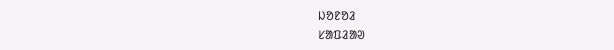ᱡᱚᱱᱚᱲ
ᱥᱟᱯᱲᱟᱣ